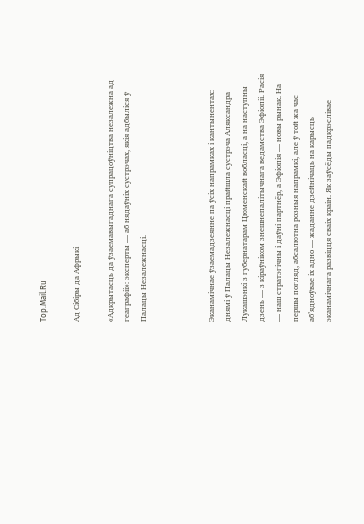Top.Mail.Ru

Ад Сібіры да Афрыкі

«Адкрытасць да ўзаемавыгаднага супрацоўніцтва незалежна ад геаграфіі»: эксперты — аб нядаўніх сустрэчах, якія адбыліся ў Палацы Незалежнасці.



Эканамічнае ўзаемадзеянне па ўсіх напрамках і кантынентах: днямі ў Палацы Незалежнасці прайшла сустрэча Аляксандра Лукашэнкі з губернатарам Цюменскай вобласці, а на наступны дзень — з кіраўніком знешнепалітычнага ведамства Эфіопіі. Расія — наш стратэгічны і даўні партнёр, а Эфіопія — новы рынак. На першы погляд, абсалютна розныя напрамкі, але ў той жа час аб’ядноўвае іх адно — жаданне дзейнічаць на карысць эканамічнага развіцця сваіх краін. Як заўсёды падкрэслівае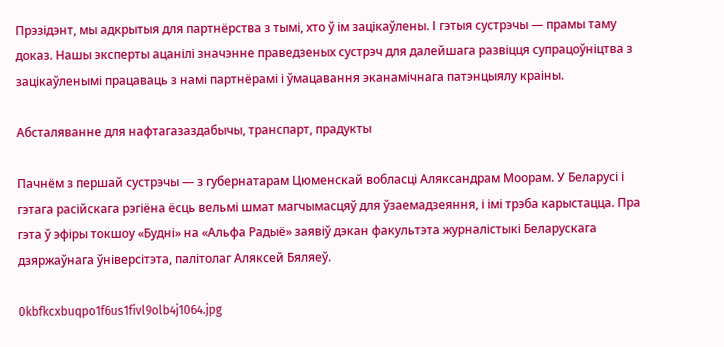Прэзідэнт, мы адкрытыя для партнёрства з тымі, хто ў ім зацікаўлены. І гэтыя сустрэчы — прамы таму доказ. Нашы эксперты ацанілі значэнне праведзеных сустрэч для далейшага развіцця супрацоўніцтва з зацікаўленымі працаваць з намі партнёрамі і ўмацавання эканамічнага патэнцыялу краіны.

Абсталяванне для нафтагазаздабычы, транспарт, прадукты

Пачнём з першай сустрэчы — з губернатарам Цюменскай вобласці Аляксандрам Моорам. У Беларусі і гэтага расійскага рэгіёна ёсць вельмі шмат магчымасцяў для ўзаемадзеяння, і імі трэба карыстацца. Пра гэта ў эфіры токшоу «Будні» на «Альфа Радыё» заявіў дэкан факультэта журналістыкі Беларускага дзяржаўнага ўніверсітэта, палітолаг Аляксей Бяляеў.

0kbfkcxbuqpo1f6us1fivl9olb4j1064.jpg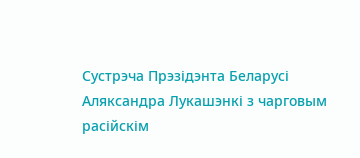Сустрэча Прэзідэнта Беларусі Аляксандра Лукашэнкі з чарговым расійскім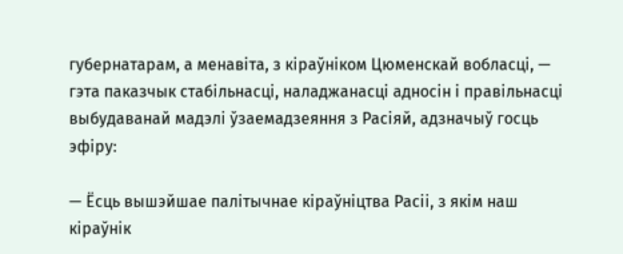губернатарам, а менавіта, з кіраўніком Цюменскай вобласці, — гэта паказчык стабільнасці, наладжанасці адносін і правільнасці выбудаванай мадэлі ўзаемадзеяння з Расіяй, адзначыў госць эфіру:

— Ёсць вышэйшае палітычнае кіраўніцтва Расіі, з якім наш кіраўнік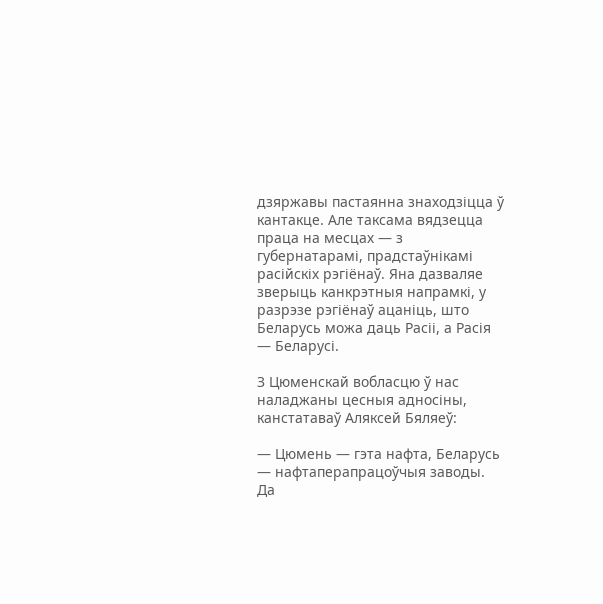дзяржавы пастаянна знаходзіцца ў кантакце. Але таксама вядзецца праца на месцах — з губернатарамі, прадстаўнікамі расійскіх рэгіёнаў. Яна дазваляе зверыць канкрэтныя напрамкі, у разрэзе рэгіёнаў ацаніць, што Беларусь можа даць Расіі, а Расія — Беларусі.

З Цюменскай вобласцю ў нас наладжаны цесныя адносіны, канстатаваў Аляксей Бяляеў:

— Цюмень — гэта нафта, Беларусь — нафтаперапрацоўчыя заводы. Да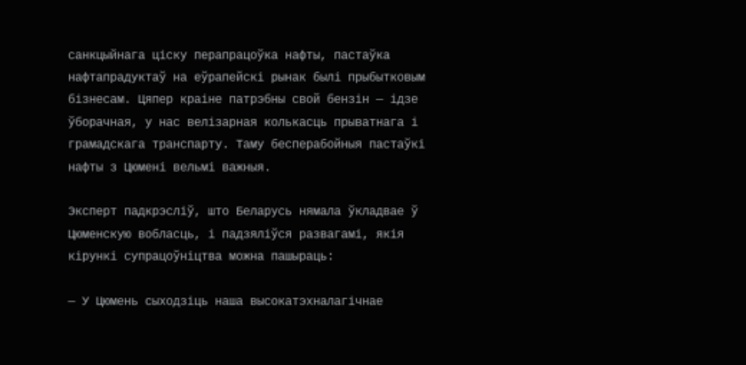санкцыйнага ціску перапрацоўка нафты, пастаўка нафтапрадуктаў на еўрапейскі рынак былі прыбытковым бізнесам. Цяпер краіне патрэбны свой бензін — ідзе ўборачная, у нас велізарная колькасць прыватнага і грамадскага транспарту. Таму бесперабойныя пастаўкі нафты з Цюмені вельмі важныя.

Эксперт падкрэсліў, што Беларусь нямала ўкладвае ў Цюменскую вобласць, і падзяліўся развагамі, якія кірункі супрацоўніцтва можна пашыраць:

— У Цюмень сыходзіць наша высокатэхналагічнае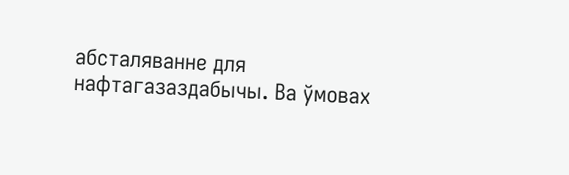абсталяванне для нафтагазаздабычы. Ва ўмовах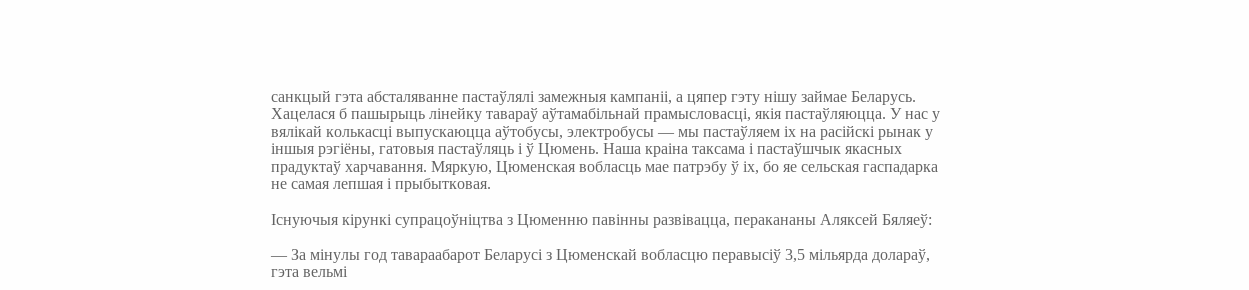санкцый гэта абсталяванне пастаўлялі замежныя кампаніі, а цяпер гэту нішу займае Беларусь. Хацелася б пашырыць лінейку тавараў аўтамабільнай прамысловасці, якія пастаўляюцца. У нас у вялікай колькасці выпускаюцца аўтобусы, электробусы — мы пастаўляем іх на расійскі рынак у іншыя рэгіёны, гатовыя пастаўляць і ў Цюмень. Наша краіна таксама і пастаўшчык якасных прадуктаў харчавання. Мяркую, Цюменская вобласць мае патрэбу ў іх, бо яе сельская гаспадарка не самая лепшая і прыбытковая.

Існуючыя кірункі супрацоўніцтва з Цюменню павінны развівацца, перакананы Аляксей Бяляеў:

— За мінулы год тавараабарот Беларусі з Цюменскай вобласцю перавысіў 3,5 мільярда долараў, гэта вельмі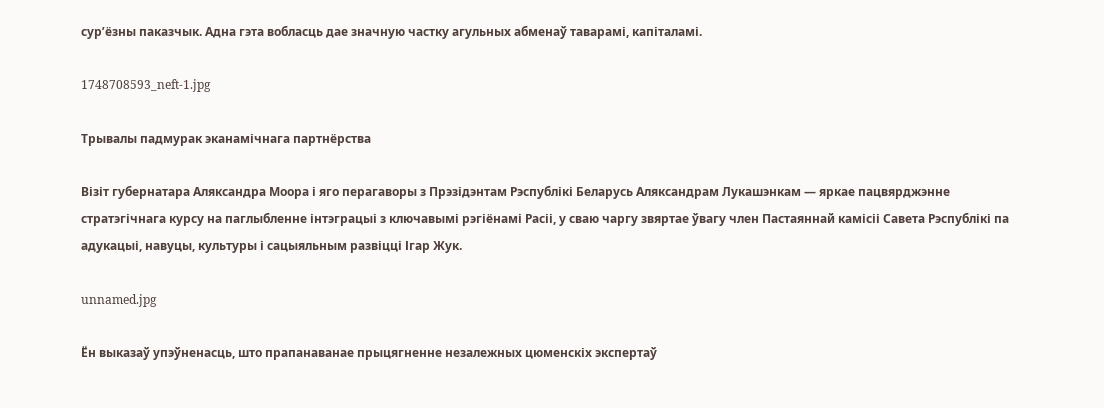сур’ёзны паказчык. Адна гэта вобласць дае значную частку агульных абменаў таварамі, капіталамі.

1748708593_neft-1.jpg

Трывалы падмурак эканамічнага партнёрства

Візіт губернатара Аляксандра Моора і яго перагаворы з Прэзідэнтам Рэспублікі Беларусь Аляксандрам Лукашэнкам — яркае пацвярджэнне стратэгічнага курсу на паглыбленне інтэграцыі з ключавымі рэгіёнамі Расіі, у сваю чаргу звяртае ўвагу член Пастаяннай камісіі Савета Рэспублікі па адукацыі, навуцы, культуры і сацыяльным развіцці Ігар Жук.

unnamed.jpg

Ён выказаў упэўненасць, што прапанаванае прыцягненне незалежных цюменскіх экспертаў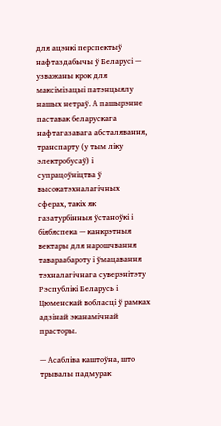для ацэнкі перспектыў нафтаздабычы ў Беларусі — узважаны крок для максімізацыі патэнцыялу нашых нетраў. А пашырэнне паставак беларускага нафтагазавага абсталявання, транспарту (у тым ліку электробусаў) і супрацоўніцтва ў высокатэхналагічных сферах, такіх як газатурбінныя ўстаноўкі і біябяспека — канкрэтныя вектары для нарошчвання тавараабароту і ўмацавання тэхналагічнага суверэнітэту Рэспублікі Беларусь і Цюменскай вобласці ў рамках адзінай эканамічнай прасторы.

— Асабліва каштоўна, што трывалы падмурак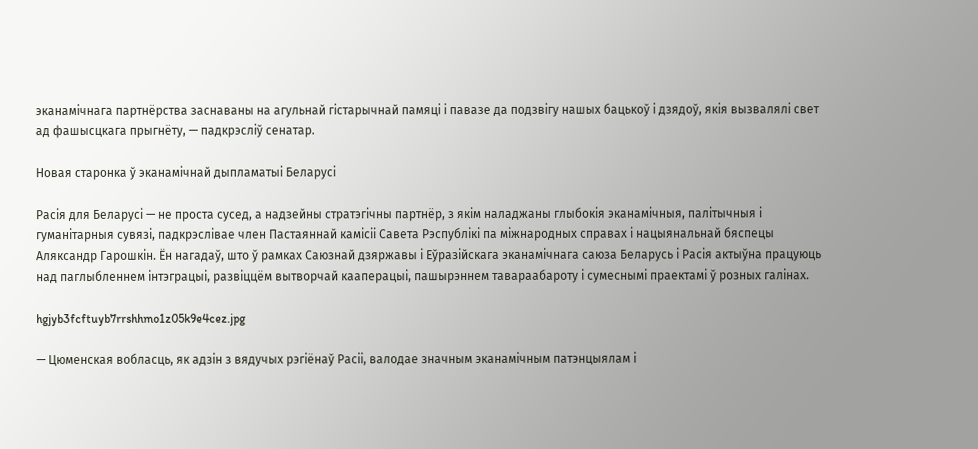эканамічнага партнёрства заснаваны на агульнай гістарычнай памяці і павазе да подзвігу нашых бацькоў і дзядоў, якія вызвалялі свет ад фашысцкага прыгнёту, — падкрэсліў сенатар.

Новая старонка ў эканамічнай дыпламатыі Беларусі

Расія для Беларусі — не проста сусед, а надзейны стратэгічны партнёр, з якім наладжаны глыбокія эканамічныя, палітычныя і гуманітарныя сувязі, падкрэслівае член Пастаяннай камісіі Савета Рэспублікі па міжнародных справах і нацыянальнай бяспецы Аляксандр Гарошкін. Ён нагадаў, што ў рамках Саюзнай дзяржавы і Еўразійскага эканамічнага саюза Беларусь і Расія актыўна працуюць над паглыбленнем інтэграцыі, развіццём вытворчай кааперацыі, пашырэннем тавараабароту і сумеснымі праектамі ў розных галінах.

hgjyb3fcftuyb7rrshhmo1z05k9e4cez.jpg

— Цюменская вобласць, як адзін з вядучых рэгіёнаў Расіі, валодае значным эканамічным патэнцыялам і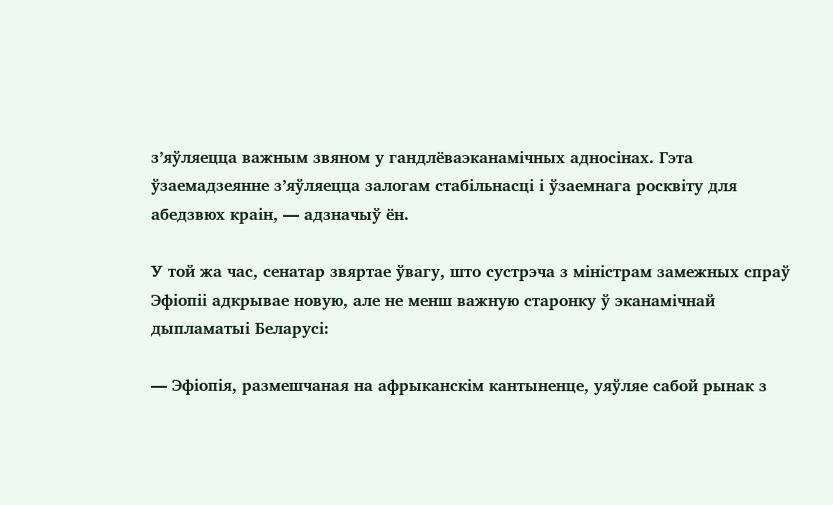з’яўляецца важным звяном у гандлёваэканамічных адносінах. Гэта ўзаемадзеянне з’яўляецца залогам стабільнасці і ўзаемнага росквіту для абедзвюх краін, — адзначыў ён.

У той жа час, сенатар звяртае ўвагу, што сустрэча з міністрам замежных спраў Эфіопіі адкрывае новую, але не менш важную старонку ў эканамічнай дыпламатыі Беларусі:

— Эфіопія, размешчаная на афрыканскім кантыненце, уяўляе сабой рынак з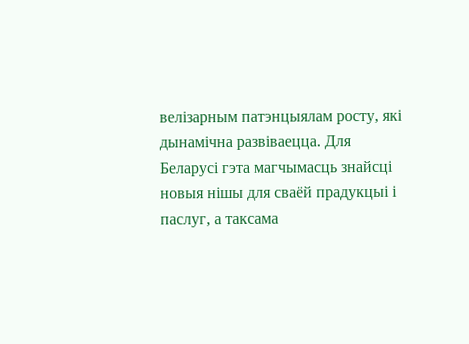велізарным патэнцыялам росту, які дынамічна развіваецца. Для Беларусі гэта магчымасць знайсці новыя нішы для сваёй прадукцыі і паслуг, а таксама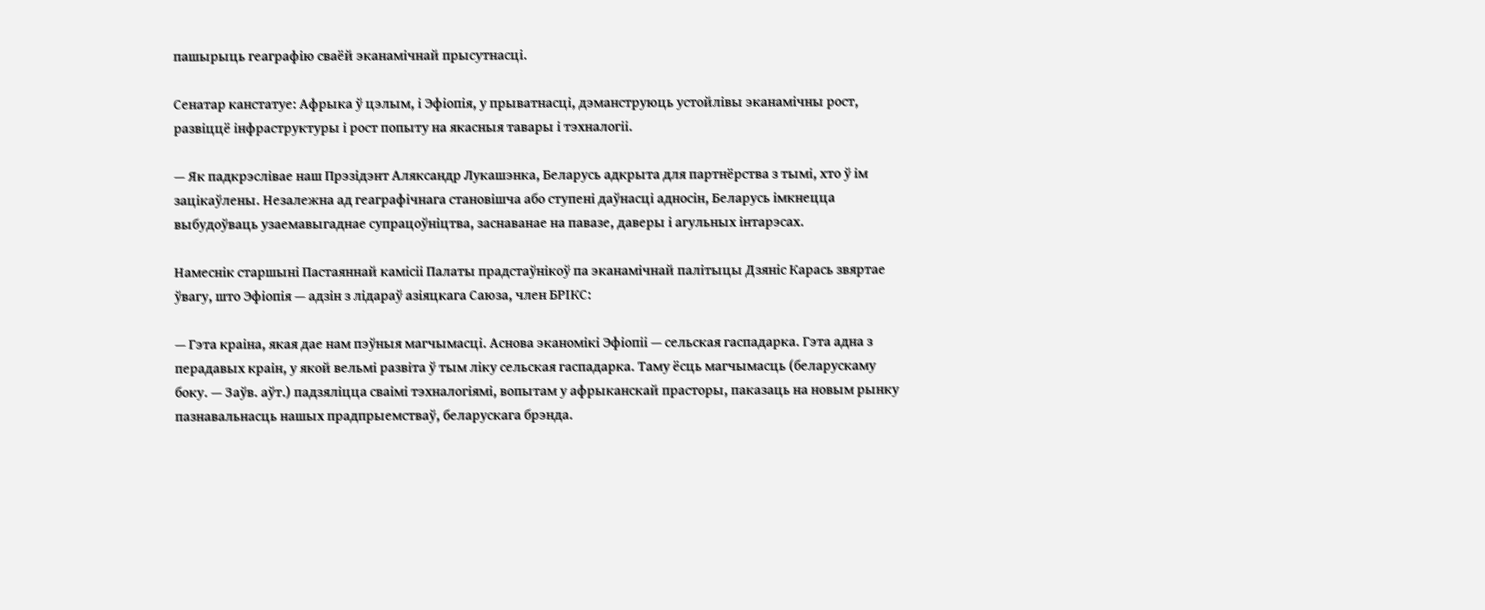пашырыць геаграфію сваёй эканамічнай прысутнасці.

Сенатар канстатуе: Афрыка ў цэлым, і Эфіопія, у прыватнасці, дэманструюць устойлівы эканамічны рост, развіццё інфраструктуры і рост попыту на якасныя тавары і тэхналогіі.

— Як падкрэслівае наш Прэзідэнт Аляксандр Лукашэнка, Беларусь адкрыта для партнёрства з тымі, хто ў ім зацікаўлены. Незалежна ад геаграфічнага становішча або ступені даўнасці адносін, Беларусь імкнецца выбудоўваць узаемавыгаднае супрацоўніцтва, заснаванае на павазе, даверы і агульных інтарэсах.

Намеснік старшыні Пастаяннай камісіі Палаты прадстаўнікоў па эканамічнай палітыцы Дзяніс Карась звяртае ўвагу, што Эфіопія — адзін з лідараў азіяцкага Саюза, член БРІКС:

— Гэта краіна, якая дае нам пэўныя магчымасці. Аснова эканомікі Эфіопіі — сельская гаспадарка. Гэта адна з перадавых краін, у якой вельмі развіта ў тым ліку сельская гаспадарка. Таму ёсць магчымасць (беларускаму боку. — Заўв. аўт.) падзяліцца сваімі тэхналогіямі, вопытам у афрыканскай прасторы, паказаць на новым рынку пазнавальнасць нашых прадпрыемстваў, беларускага брэнда.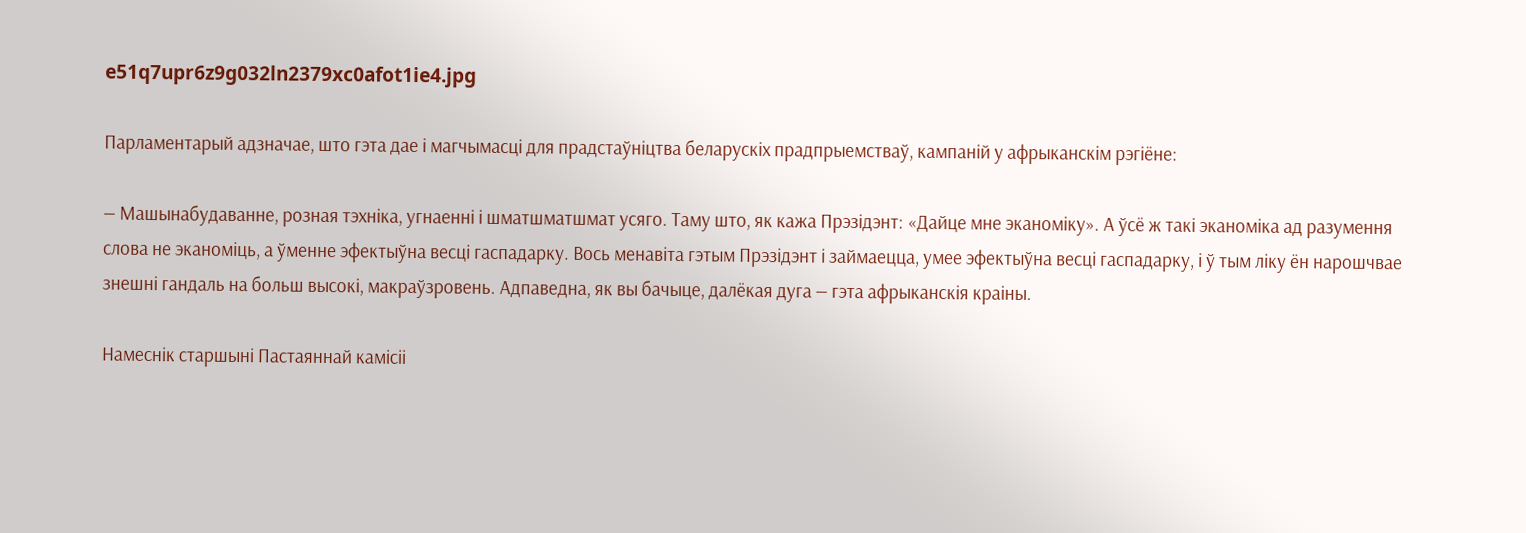e51q7upr6z9g032ln2379xc0afot1ie4.jpg

Парламентарый адзначае, што гэта дае і магчымасці для прадстаўніцтва беларускіх прадпрыемстваў, кампаній у афрыканскім рэгіёне:

— Машынабудаванне, розная тэхніка, угнаенні і шматшматшмат усяго. Таму што, як кажа Прэзідэнт: «Дайце мне эканоміку». А ўсё ж такі эканоміка ад разумення слова не эканоміць, а ўменне эфектыўна весці гаспадарку. Вось менавіта гэтым Прэзідэнт і займаецца, умее эфектыўна весці гаспадарку, і ў тым ліку ён нарошчвае знешні гандаль на больш высокі, макраўзровень. Адпаведна, як вы бачыце, далёкая дуга — гэта афрыканскія краіны.

Намеснік старшыні Пастаяннай камісіі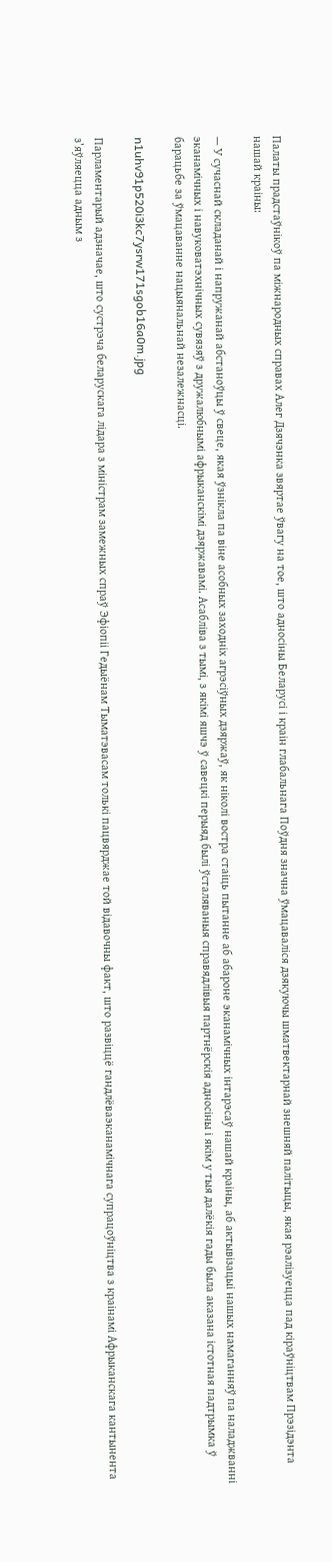Палаты прадстаўнікоў па міжнародных справах Алег Дзячэнка звяртае ўвагу на тое, што адносіны Беларусі і краін глабальнага Поўдня значна ўмацаваліся дзякуючы шматвектарнай знешняй палітыцы, якая рэалізуецца пад кіраўніцтвам Прэзідэнта нашай краіны:

— У сучаснай складанай і напружанай абстаноўцы ў свеце, якая ўзнікла па віне асобных заходніх агрэсіўных дзяржаў, як ніколі востра стаіць пытанне аб абароне эканамічных інтарэсаў нашай краіны, аб актывізацыі нашых намаганняў па наладжванні эканамічных і навуковатэхнічных сувязяў з дружалюбнымі афрыканскімі дзяржавамі. Асабліва з тымі, з якімі яшчэ ў савецкі перыяд былі ўсталяваныя справядлівыя партнёрскія адносіны і якім у тыя далёкія гады была аказана істотная падтрымка ў барацьбе за ўмацаванне нацыянальнай незалежнасці.

n1uhv91p520i3kc7ysrw171sgob16a0m.jpg

Парламентарый адзначае, што сустрэча беларускага лідара з міністрам замежных спраў Эфіопіі Гедыёнам Тыматэвасам толькі пацвярджае той відавочны факт, што развіццё гандлёваэканамічнага супрацоўніцтва з краінамі Афрыканскага кантынента з’яўляецца адным з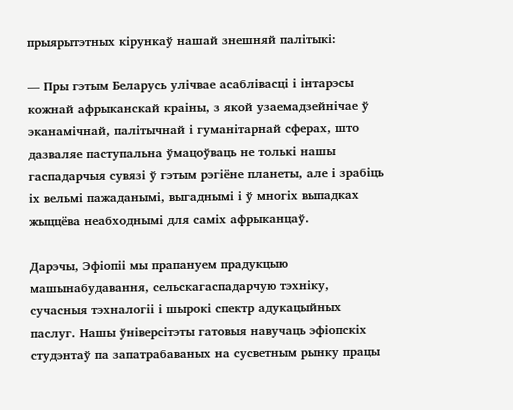прыярытэтных кірункаў нашай знешняй палітыкі:

— Пры гэтым Беларусь улічвае асаблівасці і інтарэсы кожнай афрыканскай краіны, з якой узаемадзейнічае ў эканамічнай, палітычнай і гуманітарнай сферах, што дазваляе паступальна ўмацоўваць не толькі нашы гаспадарчыя сувязі ў гэтым рэгіёне планеты, але і зрабіць іх вельмі пажаданымі, выгаднымі і ў многіх выпадках жыццёва неабходнымі для саміх афрыканцаў.

Дарэчы, Эфіопіі мы прапануем прадукцыю машынабудавання, сельскагаспадарчую тэхніку, сучасныя тэхналогіі і шырокі спектр адукацыйных паслуг. Нашы ўніверсітэты гатовыя навучаць эфіопскіх студэнтаў па запатрабаваных на сусветным рынку працы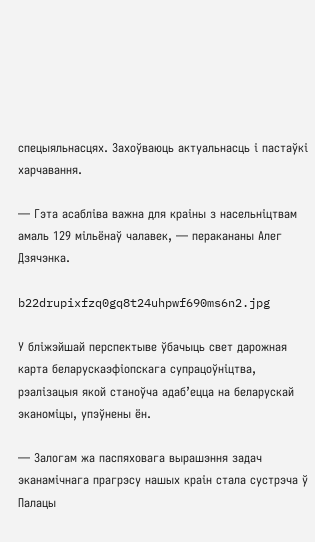спецыяльнасцях. Захоўваюць актуальнасць і пастаўкі харчавання.

— Гэта асабліва важна для краіны з насельніцтвам амаль 129 мільёнаў чалавек, — перакананы Алег Дзячэнка.

b22drupixfzq0gq8t24uhpwf690ms6n2.jpg

У бліжэйшай перспектыве ўбачыць свет дарожная карта беларускаэфіопскага супрацоўніцтва, рэалізацыя якой станоўча адаб’ецца на беларускай эканоміцы, упэўнены ён.

— Залогам жа паспяховага вырашэння задач эканамічнага прагрэсу нашых краін стала сустрэча ў Палацы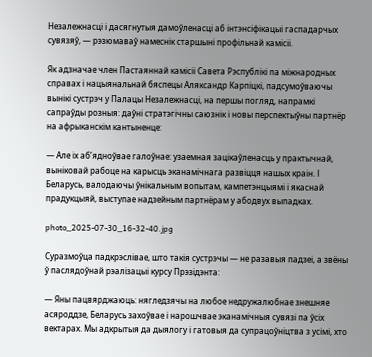Незалежнасці і дасягнутыя дамоўленасці аб інтэнсіфікацыі гаспадарчых сувязяў, — рэзюмаваў намеснік старшыні профільнай камісіі.

Як адзначае член Пастаяннай камісіі Савета Рэспублікі па міжнародных справах і нацыянальнай бяспецы Аляксандр Карпіцкі, падсумоўваючы вынікі сустрэч у Палацы Незалежнасці, на першы погляд, напрамкі сапраўды розныя: даўні стратэгічны саюзнік і новы перспектыўны партнёр на афрыканскім кантыненце:

— Але іх аб’ядноўвае галоўнае: узаемная зацікаўленасць у практычнай, выніковай рабоце на карысць эканамічнага развіцця нашых краін. І Беларусь, валодаючы ўнікальным вопытам, кампетэнцыямі і якаснай прадукцыяй, выступае надзейным партнёрам у абодвух выпадках.

photo_2025-07-30_16-32-40.jpg

Суразмоўца падкрэслівае, што такія сустрэчы — не разавыя падзеі, а звёны ў паслядоўнай рэалізацыі курсу Прэзідэнта:

— Яны пацвярджаюць: нягледзячы на любое недружалюбнае знешняе асяроддзе, Беларусь захоўвае і нарошчвае эканамічныя сувязі па ўсіх вектарах. Мы адкрытыя да дыялогу і гатовыя да супрацоўніцтва з усімі, хто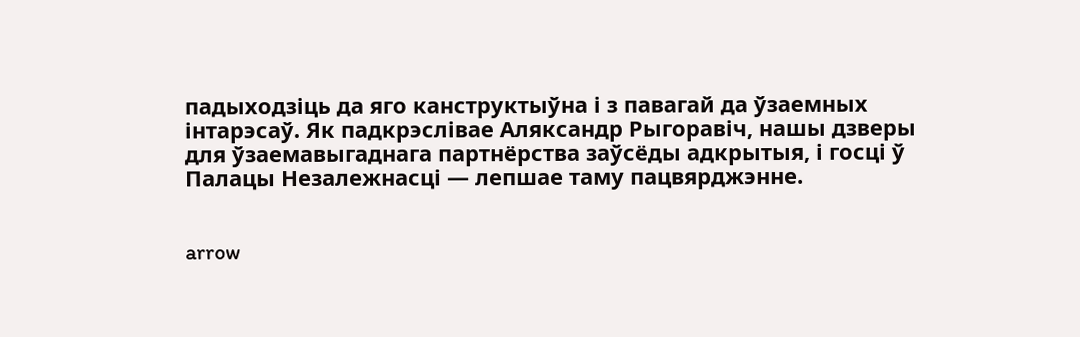падыходзіць да яго канструктыўна і з павагай да ўзаемных інтарэсаў. Як падкрэслівае Аляксандр Рыгоравіч, нашы дзверы для ўзаемавыгаднага партнёрства заўсёды адкрытыя, і госці ў Палацы Незалежнасці — лепшае таму пацвярджэнне.


arrow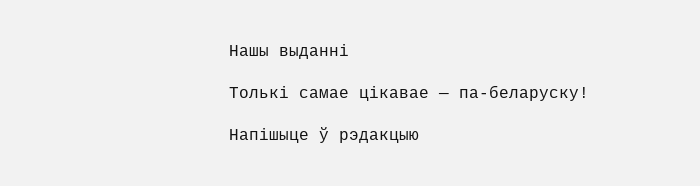Нашы выданні

Толькі самае цікавае — па-беларуску!

Напішыце ў рэдакцыю